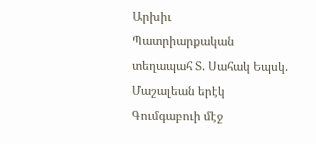Արխիւ
Պատրիարքական տեղապահ Տ. Սահակ Եպսկ. Մաշալեան երէկ Գումգաբուի մէջ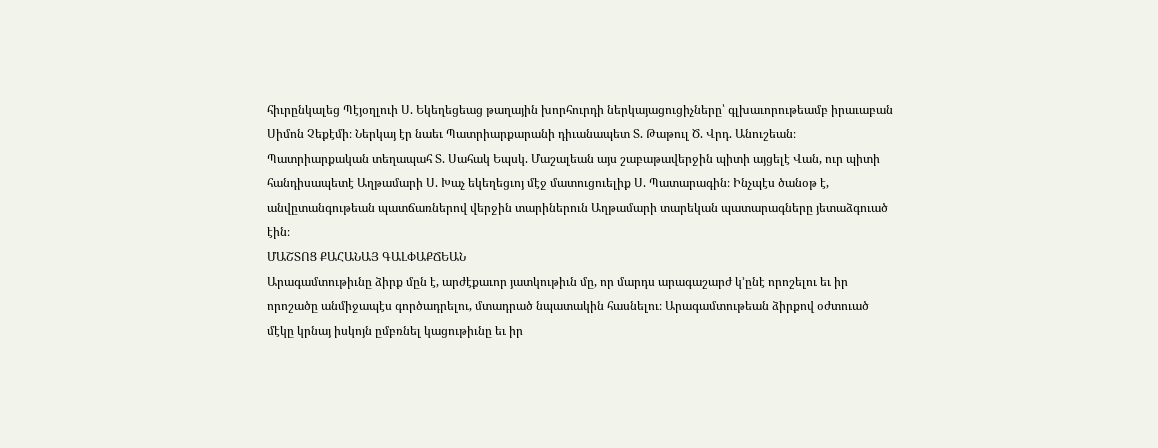հիւրընկալեց Պէյօղլուի Ս. Եկեղեցեաց թաղային խորհուրդի ներկայացուցիչները՝ գլխաւորութեամբ իրաւաբան Սիմոն Չեքէմի։ Ներկայ էր նաեւ Պատրիարքարանի դիւանապետ Տ. Թաթուլ Ծ. Վրդ. Անուշեան։
Պատրիարքական տեղապահ Տ. Սահակ Եպսկ. Մաշալեան այս շաբաթավերջին պիտի այցելէ Վան, ուր պիտի հանդիսապետէ Աղթամարի Ս. Խաչ եկեղեցւոյ մէջ մատուցուելիք Ս. Պատարագին։ Ինչպէս ծանօթ է, անվըտանգութեան պատճառներով վերջին տարիներուն Աղթամարի տարեկան պատարագները յետաձգուած էին։
ՄԱՇՏՈՑ ՔԱՀԱՆԱՅ ԳԱԼՓԱՔՃԵԱՆ
Արագամտութիւնը ձիրք մըն է, արժէքաւոր յատկութիւն մը, որ մարդս արագաշարժ կ՚ընէ որոշելու եւ իր որոշածը անմիջապէս գործադրելու, մտադրած նպատակին հասնելու։ Արագամտութեան ձիրքով օժտուած մէկը կրնայ իսկոյն ըմբռնել կացութիւնը եւ իր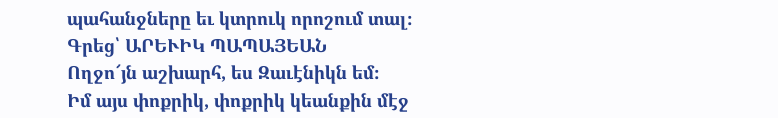պահանջները եւ կտրուկ որոշում տալ։
Գրեց՝ ԱՐԵՒԻԿ ՊԱՊԱՅԵԱՆ
Ողջո՜յն աշխարհ, ես Զաւէնիկն եմ։
Իմ այս փոքրիկ, փոքրիկ կեանքին մէջ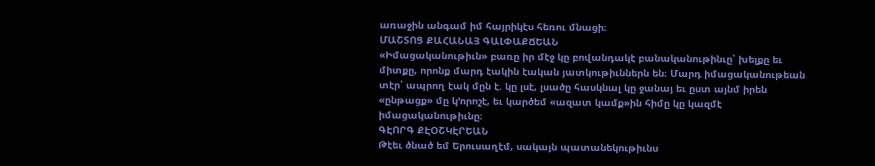առաջին անգամ իմ հայրիկէս հեռու մնացի։
ՄԱՇՏՈՑ ՔԱՀԱՆԱՅ ԳԱԼՓԱՔՃԵԱՆ
«Իմացականութիւն» բառը իր մէջ կը բովանդակէ բանականութինւը՝ խելքը եւ միտքը, որոնք մարդ էակին էական յատկութիւններն են։ Մարդ իմացականութեան տէր՝ ապրող էակ մըն է. կը լսէ, լսածը հասկնալ կը ջանայ եւ ըստ այնմ իրեն «ընթացք» մը կ՚որոշէ, եւ կարծեմ «ազատ կամք»ին հիմը կը կազմէ իմացականութիւնը։
ԳԷՈՐԳ ՔԷՕՇԿԷՐԵԱՆ
Թէեւ ծնած եմ Երուսաղէմ, սակայն պատանեկութիւնս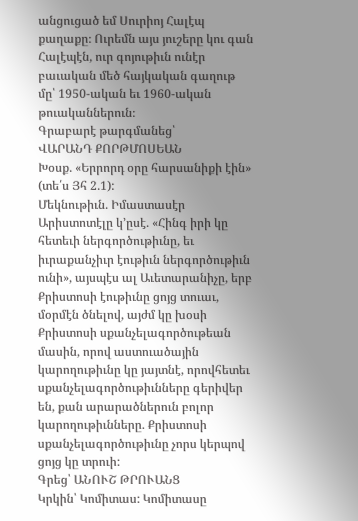անցուցած եմ Սուրիոյ Հալէպ քաղաքը։ Ուրեմն այս յուշերը կու գան Հալէպէն, ուր գոյութիւն ունէր բաւական մեծ հայկական գաղութ մը՝ 1950-ական եւ 1960-ական թուականներուն։
Գրաբարէ թարգմանեց՝
ՎԱՐԱՆԴ ՔՈՐԹՄՈՍԵԱՆ
Խօսք. «Երրորդ օրը հարսանիքի էին» (տե՛ս Յհ 2.1):
Մեկնութիւն. Իմաստասէր Արիստոտէլը կ՚ըսէ. «Հինգ իրի կը հետեւի ներգործութիւնը, եւ իւրաքանչիւր էութիւն ներգործութիւն ունի», այսպէս ալ Աւետարանիչը, երբ Քրիստոսի էութիւնը ցոյց տուաւ, մօրմէն ծնելով, այժմ կը խօսի Քրիստոսի սքանչելագործութեան մասին, որով աստուածային կարողութիւնը կը յայտնէ, որովհետեւ սքանչելագործութիւնները գերիվեր են, քան արարածներուն բոլոր կարողութիւնները. Քրիստոսի սքանչելագործութիւնը չորս կերպով ցոյց կը տրուի:
Գրեց՝ ԱՆՈՒՇ ԹՐՈՒԱՆՑ
Կրկին՝ Կոմիտաս: Կոմիտասը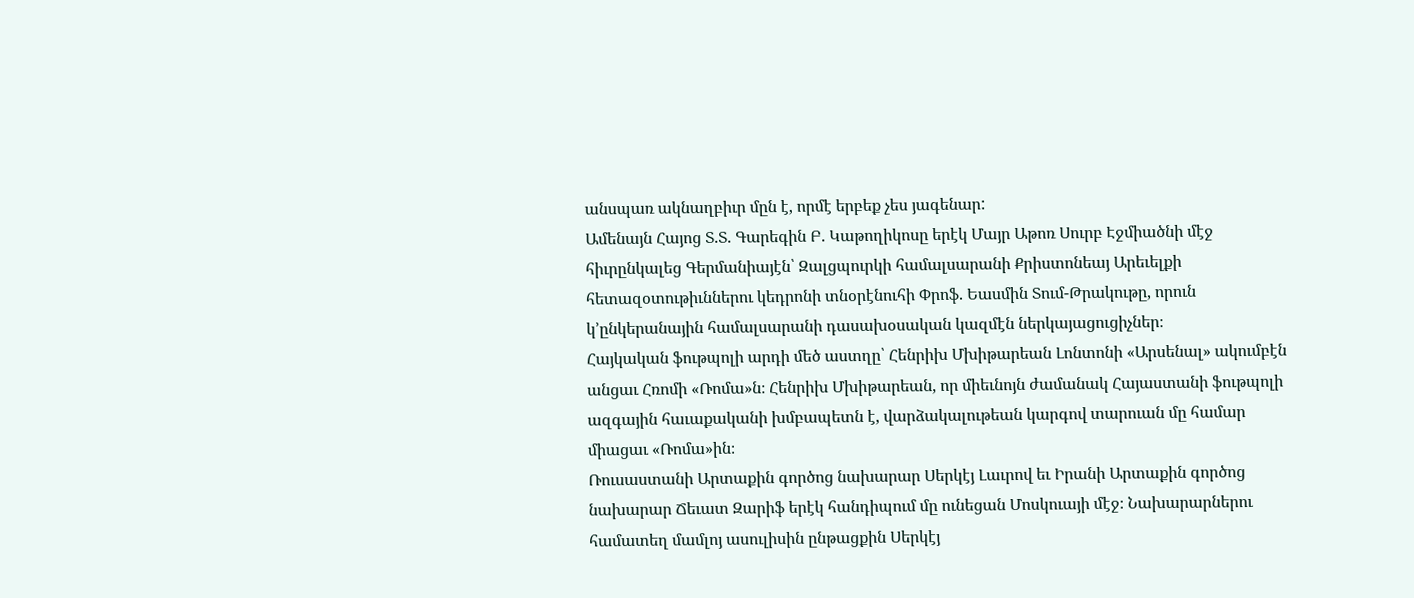անսպառ ակնաղբիւր մըն է, որմէ երբեք չես յագենար:
Ամենայն Հայոց Տ.Տ. Գարեգին Բ. Կաթողիկոսը երէկ Մայր Աթոռ Սուրբ Էջմիածնի մէջ հիւրընկալեց Գերմանիայէն՝ Զալցպուրկի համալսարանի Քրիստոնեայ Արեւելքի հետազօտութիւններու կեդրոնի տնօրէնուհի Փրոֆ. Եասմին Տում-Թրակութը, որուն կ՚ընկերանային համալսարանի դասախօսական կազմէն ներկայացուցիչներ։
Հայկական ֆութպոլի արդի մեծ աստղը՝ Հենրիխ Մխիթարեան Լոնտոնի «Արսենալ» ակումբէն անցաւ Հռոմի «Ռոմա»ն։ Հենրիխ Մխիթարեան, որ միեւնոյն ժամանակ Հայաստանի ֆութպոլի ազգային հաւաքականի խմբապետն է, վարձակալութեան կարգով տարուան մը համար միացաւ «Ռոմա»ին։
Ռուսաստանի Արտաքին գործոց նախարար Սերկէյ Լաւրով եւ Իրանի Արտաքին գործոց նախարար Ճեւատ Զարիֆ երէկ հանդիպում մը ունեցան Մոսկուայի մէջ։ Նախարարներու համատեղ մամլոյ ասուլիսին ընթացքին Սերկէյ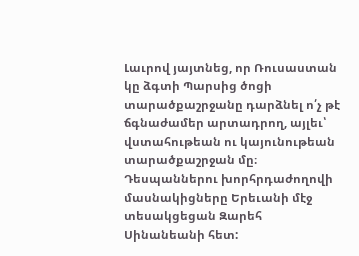Լաւրով յայտնեց, որ Ռուսաստան կը ձգտի Պարսից ծոցի տարածքաշրջանը դարձնել ո՛չ թէ ճգնաժամեր արտադրող, այլեւ՝ վստահութեան ու կայունութեան տարածքաշրջան մը։
Դեսպաններու խորհրդաժողովի մասնակիցները Երեւանի մէջ տեսակցեցան Զարեհ Սինանեանի հետ: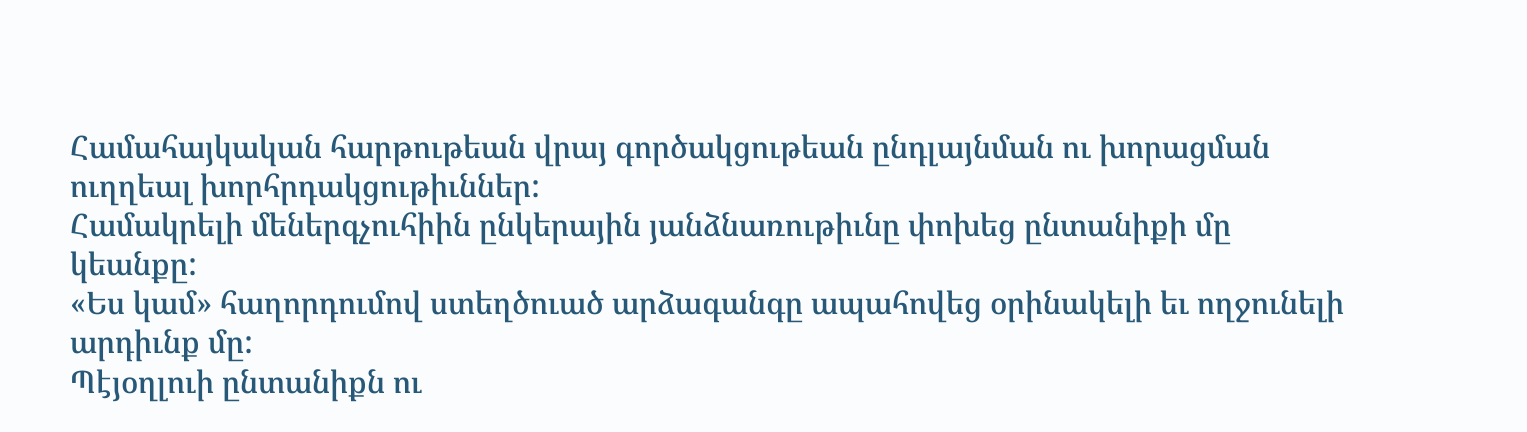Համահայկական հարթութեան վրայ գործակցութեան ընդլայնման ու խորացման ուղղեալ խորհրդակցութիւններ:
Համակրելի մեներգչուհիին ընկերային յանձնառութիւնը փոխեց ընտանիքի մը կեանքը:
«Ես կամ» հաղորդումով ստեղծուած արձագանգը ապահովեց օրինակելի եւ ողջունելի արդիւնք մը:
Պէյօղլուի ընտանիքն ու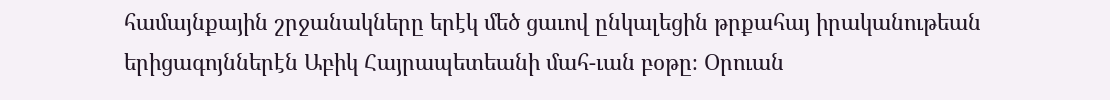համայնքային շրջանակները երէկ մեծ ցաւով ընկալեցին թրքահայ իրականութեան երիցագոյններէն Աբիկ Հայրապետեանի մահ-ւան բօթը։ Օրուան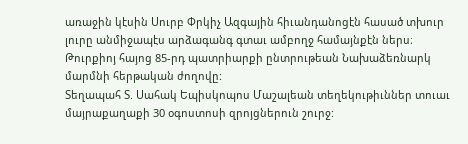առաջին կէսին Սուրբ Փրկիչ Ազգային հիւանդանոցէն հասած տխուր լուրը անմիջապէս արձագանգ գտաւ ամբողջ համայնքէն ներս։
Թուրքիոյ հայոց 85-րդ պատրիարքի ընտրութեան Նախաձեռնարկ մարմնի հերթական ժողովը:
Տեղապահ Տ. Սահակ Եպիսկոպոս Մաշալեան տեղեկութիւններ տուաւ մայրաքաղաքի 30 օգոստոսի զրոյցներուն շուրջ: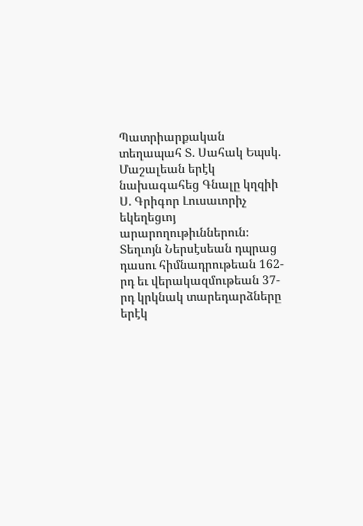Պատրիարքական տեղապահ Տ. Սահակ Եպսկ. Մաշալեան երէկ նախագահեց Գնալը կղզիի Ս. Գրիգոր Լուսաւորիչ եկեղեցւոյ արարողութիւններուն։ Տեղւոյն Ներսէսեան դպրաց դասու հիմնադրութեան 162-րդ եւ վերակազմութեան 37-րդ կրկնակ տարեդարձները երէկ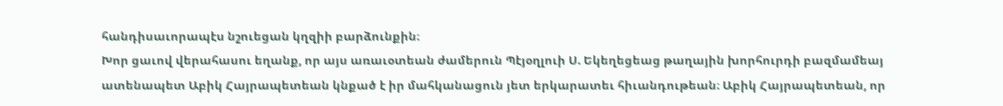հանդիսաւորապէս նշուեցան կղզիի բարձունքին։
Խոր ցաւով վերահասու եղանք, որ այս առաւօտեան ժամերուն Պէյօղլուի Ս. Եկեղեցեաց թաղային խորհուրդի բազմամեայ ատենապետ Աբիկ Հայրապետեան կնքած է իր մահկանացուն յետ երկարատեւ հիւանդութեան։ Աբիկ Հայրապետեան, որ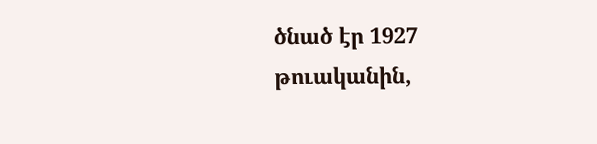ծնած էր 1927 թուականին,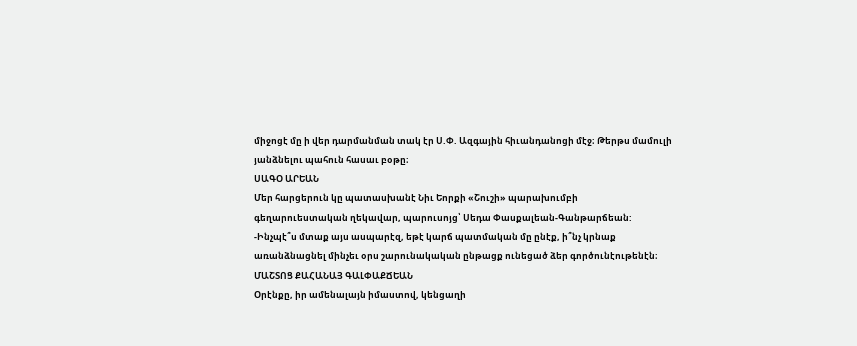միջոցէ մը ի վեր դարմանման տակ էր Ս.Փ. Ազգային հիւանդանոցի մէջ։ Թերթս մամուլի յանձնելու պահուն հասաւ բօթը։
ՍԱԳՕ ԱՐԵԱՆ
Մեր հարցերուն կը պատասխանէ Նիւ Եորքի «Շուշի» պարախումբի գեղարուեստական ղեկավար, պարուսոյց՝ Սեդա Փասքալեան-Գանթարճեան:
-Ինչպէ՞ս մտաք այս ասպարէզ, եթէ կարճ պատմական մը ընէք, ի՞նչ կրնաք առանձնացնել մինչեւ օրս շարունակական ընթացք ունեցած ձեր գործունէութենէն։
ՄԱՇՏՈՑ ՔԱՀԱՆԱՅ ԳԱԼՓԱՔՃԵԱՆ
Օրէնքը, իր ամենալայն իմաստով, կենցաղի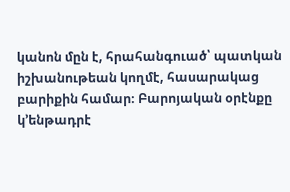կանոն մըն է, հրահանգուած՝ պատկան իշխանութեան կողմէ, հասարակաց բարիքին համար։ Բարոյական օրէնքը կ՚ենթադրէ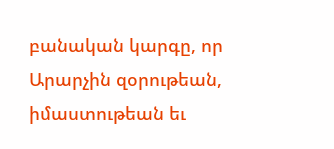բանական կարգը, որ Արարչին զօրութեան, իմաստութեան եւ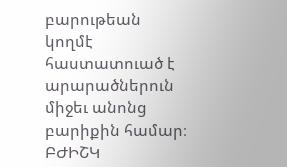բարութեան կողմէ հաստատուած է արարածներուն միջեւ անոնց բարիքին համար։
ԲԺԻՇԿ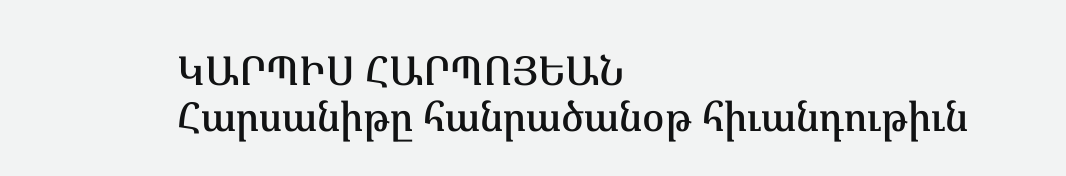ԿԱՐՊԻՍ ՀԱՐՊՈՅԵԱՆ
Հարսանիթը հանրածանօթ հիւանդութիւն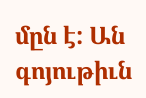մըն է: Ան գոյութիւն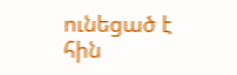ունեցած է հին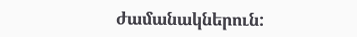ժամանակներուն: